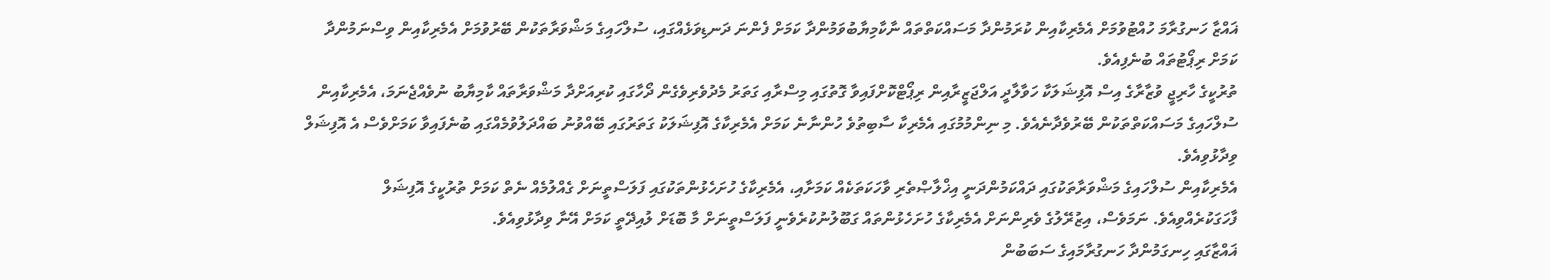ޣައްޒާ ހަނގުރާމަ ހުއްޓުވުމަށް އެމެރިކާއިން ކުރަމުންދާ މަސައްކަތްތައް ނާކާމިޔާބުވަމުންދާ ކަމަށް ފެންނަ ދަނޑިވަޅެއްގައި، ސުލްހައިގެ މަޝްވަރާތަކުން ބޭރުވުމަށް އެމެރިކާއިން ވިސްނަމުންދާ ކަމަށް ރިޕޯޓުތައް ބުނެފިއެވެ.
ތުރުކީގެ ހާރިޖީ ވުޒާރާގެ އިސް އޮފިޝަލަކާ ހަވާލާދީ އަލްޖަޒީރާއިން ރިޕޯޓްކޮށްފައިވާ ގޮތުގައި މިސްރާއި ގަތަރު މެދުވެރިވެގެން ދޯހާގައި ކުރިއަށްދާ މަޝްވަރާތައް ކާމިޔާބު ނުވެއްޖެނަމަ، އެމެރިކާއިން ސުލްހައިގެ މަސައްކަތްތަކުން ބޭރުވެދާނެއެވެ. މި ނިންމުމުގައި އެމެރިކާ ސާބިތުވެ ހުންނާނެ ކަމަށް އެމެރިކާގެ އޮފިޝަލަކު ގަތަރުގައި ބޭއްވުނު ބައްދަލުވުމެއްގައި ބުނެފައިވާ ކަމަށްވެސް އެ އޮފިޝަލް ވިދާޅުވިއެވެ.
އެމެރިކާއިން ސުލްހައިގެ މަޝްވަރާތަކުގައި ދައްކަމުންދަނީ އިޚްލާޞްތެރި ވާހަކަތަކެއް ކަމަށާއި، އެމެރިކާގެ ހުށަހެޅުންތަކުގައި ފަލަސްތީނަށް ގެއްލުމެއް ނެތް ކަމަށް ތުރުކީގެ އޮފިޝަލް ފާހަގަކުރެއްވިއެވެ. ނަމަވެސް، އިޒުރޭލުގެ ވެރިންނަށް އެމެރިކާގެ ހުށަހެޅުންތައް ގަބޫލުނުކުރެވެނީ ފަލަސްތީނަށް މާ ބޮޑަށް ލުއިދޭތީ ކަމަށް އޭނާ ވިދާޅުވިއެވެ.
ޣައްޒާގައި ހިނގަމުންދާ ހަނގުރާމައިގެ ސަބަބުން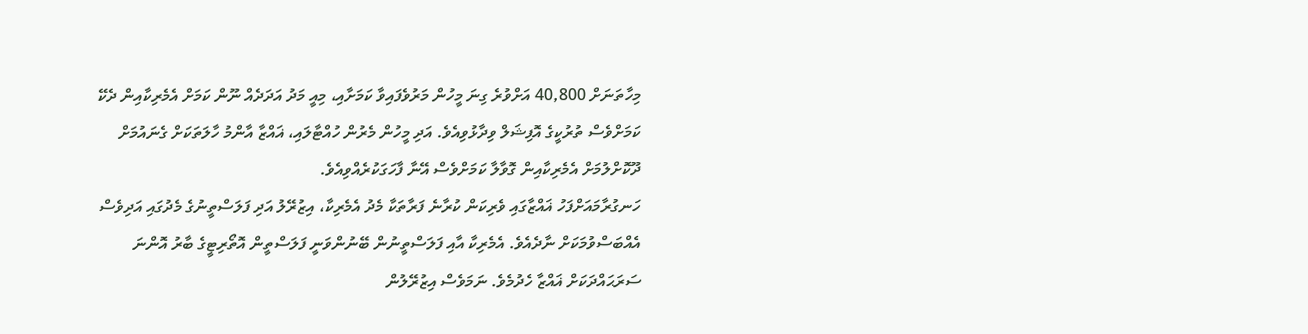މިހާތަނަށް 40,800 އަށްވުރެ ގިނަ މީހުން މަރުވެފައިވާ ކަމަށާއި، މިއީ މަދު އަދަދެއް ނޫން ކަމަށް އެމެރިކާއިން ދެކޭ ކަމަށްވެސް ތުރުކީގެ އޮފިޝަލް ވިދާޅުވިއެވެ. އަދި މީހުން މެރުން ހުއްޓާލައި، ޣައްޒާ އާންމު ހާލަތަކަށް ގެނައުމަށް ދޫކޮށްލުމަށް އެމެރިކާއިން ގޮވާލާ ކަމަށްވެސް އޭނާ ފާހަގަކުރެއްވިއެވެ.
ހަނގުރާމައަށްފަހު ޣައްޒާގައި ވެރިކަން ކުރާނެ ފަރާތަކާ މެދު އެމެރިކާ، އިޒުރޭލު އަދި ފަލަސްތީނުގެ މެދުގައި އަދިވެސް އެއްބަސްވުމަކަށް ނާދެއެވެ. އެމެރިކާ އާއި ފަލަސްތީނުން ބޭނުންވަނީ ފަލަސްތީން އޮތޯރިޓީގެ ބާރު އޮންނަ ސަރަޙައްދަކަށް ޣައްޒާ ހެދުމެވެ. ނަމަވެސް އިޒުރޭލުން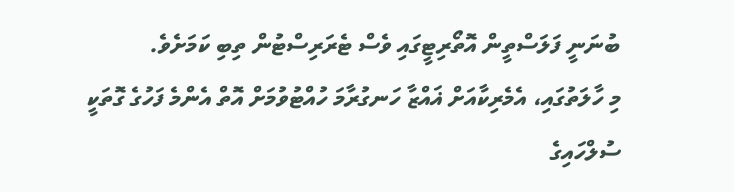ބުނަނީ ފަލަސްތީން އޮތޯރިޓީގައި ވެސް ޓެރަރިސްޓުން ތިބި ކަމަށެވެ.
މި ހާލަތުގައި، އެމެރިކާއަށް ޣައްޒާ ހަނގުރާމަ ހުއްޓުވުމަށް އޮތް އެންމެ ފަހުގެ ގޮތަކީ ސުލްހައިގެ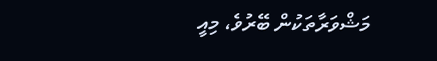މަޝްވަރާތަކުން ބޭރުވެ، މިއީ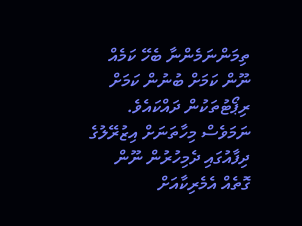ތިމަންނަމެންނާ ބެހޭ ކަމެއް ނޫން ކަމަށް ބުނުން ކަމަށް ރިޕޯޓުތަކުން ދައްކައެވެ. ނަމަވެސް މިހާތަނަށް އިޒުރޭލުގެ ދިފާއުގައި ދެމިހުރުން ނޫން ގޮތެއް އެމެރިކާއަށް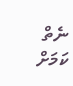ނެތް ކަމަށް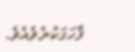ފާހަގަކުރެވެއެވެ.